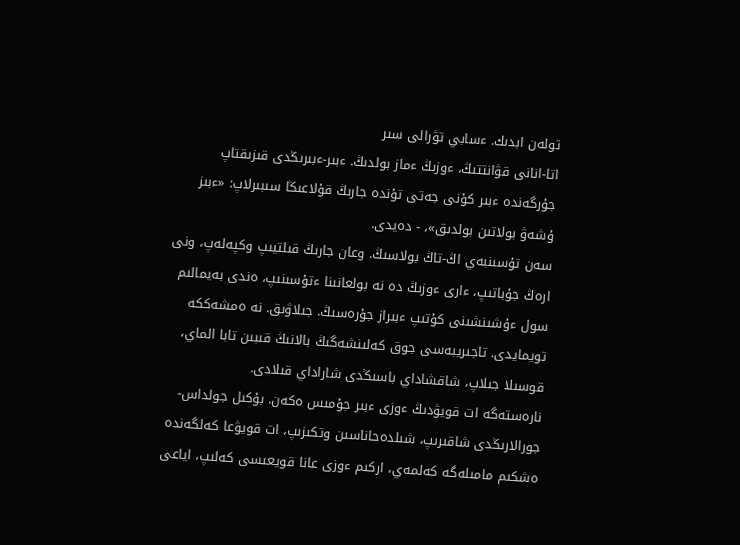تولەن ابدىك. ءسابي تۋرالى سىر
اتا-انانى قۋانتتىڭ، ءوزىڭ ءماز بولدىڭ. ءبىر-ءبىرىڭدى قىزىقتاپ جۇرگەندە ءبىر كۇنى جەتى تۇندە جارىڭ قۇلاعىڭا سىبىرلاپ: «ءبىز ۇشەۋ بولاتىن بولدىق»، - دەيدى.
سەن تۇسىنبەي اڭ-تاڭ بولاسىڭ. وعان جارىڭ قىلتيىپ وكپەلەپ، ونى ارەڭ جۇباتىپ، ءارى ءوزىڭ دە نە بولعانىنا ءتۇسىنىپ، ەندى بەيمالىم سول ءۇشىنشىنى كۇتىپ ءبىراز جۇرەسىڭ. جىلاۋىق. نە ەمشەككە تويمايدى. تاجىريبەسى جوق كەلىنشەگىڭ بالانىڭ قىبىن تابا الماي، قوسىلا جىلاپ، شاقشاداي باسىڭدى شاراداي قىلادى.
نارەستەگە ات قويۋدىڭ ءوزى ءبىر جۇمىس ەكەن. بۇكىل جولداس- جورالارىڭدى شاقىرىپ، شىلدەحاناسىن وتكىزىپ، ات قويۋعا كەلگەندە ەشكىم مامىلەگە كەلمەي، اركىم ءوزى عانا قويعىسى كەلىپ، اياعى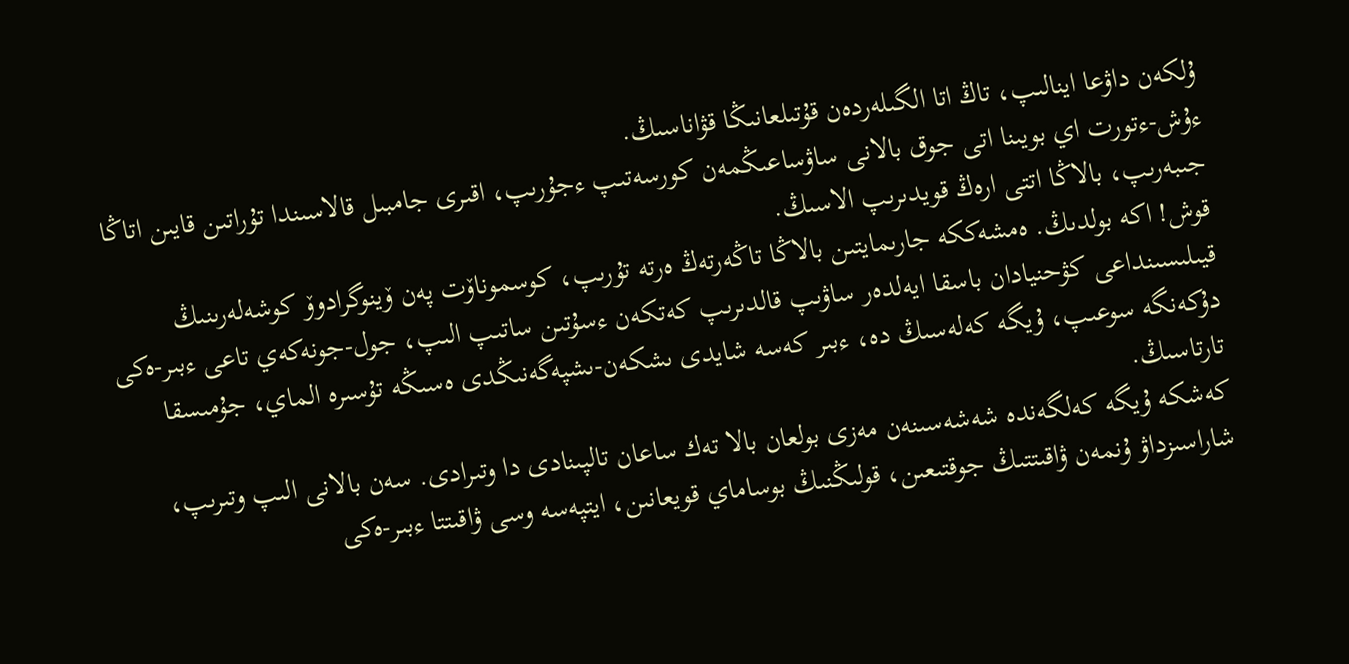ۇلكەن داۋعا اينالىپ، تاڭ اتا الگىلەردەن قۇتىلعانىڭا قۋاناسىڭ.
ءۇش-ءتورت اي بويىنا اتى جوق بالانى ساۋساعىڭمەن كورسەتىپ ءجۇرىپ، اقىرى جامبىل قالاسىندا تۇراتىن قايىن اتاڭا جىبەرىپ، بالاڭا اتتى ارەڭ قويدىرىپ الاسىڭ.
قوش! اكە بولدىڭ. ەمشەككە جارىمايتىن بالاڭا تاڭەرتەڭ ەرتە تۇرىپ، كوسموناۆت پەن ۆينوگرادوۆ كوشەلەرىنىڭ قيىلىسىنداعى كۋحنيادان باسقا ايەلدەر ساۋىپ قالدىرىپ كەتكەن ءسۇتىن ساتىپ الىپ، جول-جونەكەي تاعى ءبىر-ەكى دۇكەنگە سوعىپ، ۇيگە كەلەسىڭ دە، ءبىر كەسە شايدى ىشكەن-ىشپەگەنىڭدى ەسىڭە تۇسىرە الماي، جۇمىسقا تارتاسىڭ.
كەشكە ۇيگە كەلگەندە شەشەسىنەن مەزى بولعان بالا تەك ساعان تالپىنادى دا وتىرادى. سەن بالانى الىپ وتىرىپ، شاراسىزداۋ ۇنمەن ۋاقىتتىڭ جوقتىعىن، قولىڭنىڭ بوساماي قويعانىن، ايتپەسە وسى ۋاقىتتا ءبىر-ەكى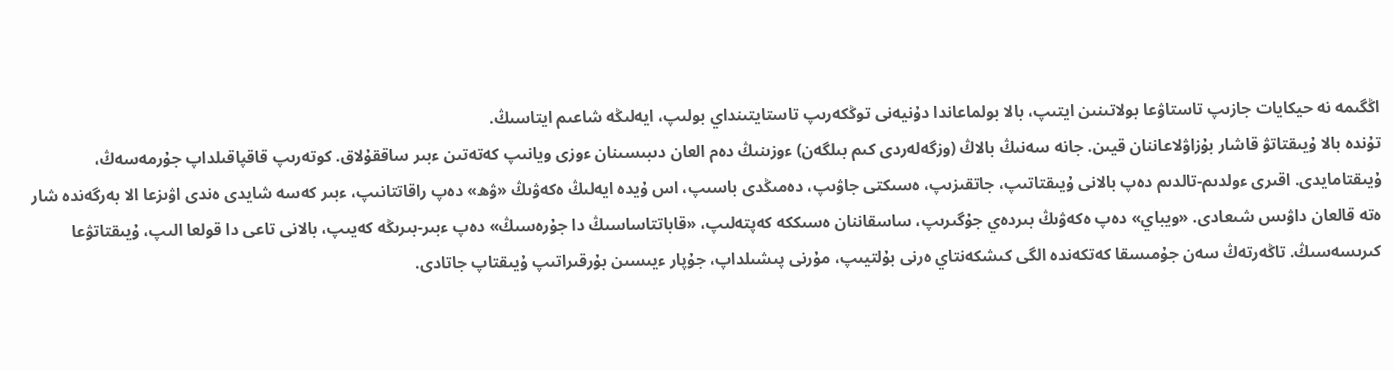اڭگىمە نە حيكايات جازىپ تاستاۋعا بولاتىنىن ايتىپ، بالا بولماعاندا دۇنيەنى توڭكەرىپ تاستايتىنداي بولىپ، ايەلىڭە شاعىم ايتاسىڭ.
تۇندە بالا ۇيىقتاتۋ قاشار بۇزاۋلاعاننان قيىن. جانە سەنىڭ بالاڭ (وزگەلەردى كىم بىلگەن) ءوزىنىڭ دەم العان دىبىسىنان ءوزى ويانىپ كەتەتىن ءبىر ساققۇلاق. كوتەرىپ قاقپاقىلداپ جۇرمەسەڭ، ۇيىقتامايدى. اقىرى ءولدىم-تالدىم دەپ بالانى ۇيىقتاتىپ، جاتقىزىپ، ەسىكتى جاۋىپ، دەمىڭدى باسىپ، اس ۇيدە ايەلىڭ ەكەۋىڭ «ۋھ» دەپ راقاتتانىپ، ءبىر كەسە شايدى ەندى اۋىزعا الا بەرگەندە شار ەتە قالعان داۋىس شىعادى. «ويباي» دەپ ەكەۋىڭ بىردەي جۇگىرىپ، ساسقاننان ەسىككە كەپتەلىپ، «قاباتتاساسىڭ دا جۇرەسىڭ» دەپ ءبىر-بىرىڭە كەيىپ، بالانى تاعى دا قولعا الىپ، ۇيىقتاتۋعا كىرىسەسىڭ. تاڭەرتەڭ سەن جۇمىسقا كەتكەندە الگى كىشكەنتاي ەرنى بۇلتيىپ، مۇرنى پىشىلداپ، جۇپار ءيىسىن بۇرقىراتىپ ۇيىقتاپ جاتادى.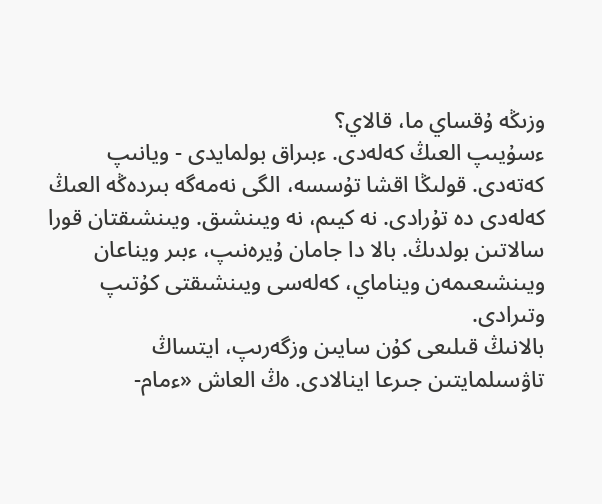وزىڭە ۇقساي ما، قالاي؟
ءسۇيىپ العىڭ كەلەدى. ءبىراق بولمايدى - ويانىپ كەتەدى. قولىڭا اقشا تۇسسە، الگى نەمەگە بىردەڭە العىڭ كەلەدى دە تۇرادى. نە كيىم، نە ويىنشىق. ويىنشىقتان قورا سالاتىن بولدىڭ. بالا دا جامان ۇيرەنىپ، ءبىر ويناعان ويىنشىعىمەن ويناماي، كەلەسى ويىنشىقتى كۇتىپ وتىرادى.
بالانىڭ قىلىعى كۇن سايىن وزگەرىپ، ايتساڭ تاۋسىلمايتىن جىرعا اينالادى. ەڭ العاش «ءمام-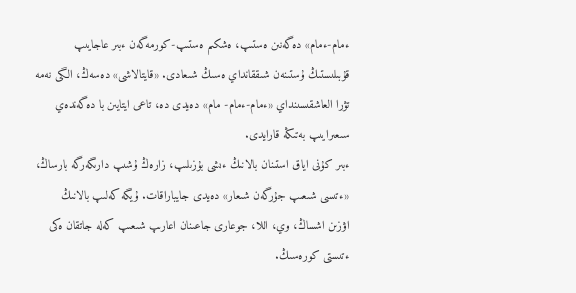ءمام-ءمام» دەگەنىن ەستىپ، ەشكىم ەستىپ-كورمەگەن ءبىر عاجايىپ قۇبىلىستىڭ ۇستىنەن شىققانداي ەسىڭ شىعادى. «قايتالاشى» دەسەڭ، الگى نەمە تۋرا العاشقىسىنداي «ءمام-ءمام- مام» دەيدى دە، تاعى ايتايىن با دەگەندەي سىعىرايىپ بەتىڭە قارايدى.
ءبىر كۇنى اياق استىنان بالانىڭ ءىشى بۇزىلىپ، زارەڭ ۇشىپ دارىگەرگە بارساڭ، «ءتىسى شىعىپ جۇرگەن شىعار» دەيدى جايباراقات. ۇيگە كەلىپ بالانىڭ اۋزىن اشساڭ، وي، اللا، جوعارى جاعىنان اعارىپ شىعىپ كەلە جاتقان ەكى ءتىستى كورەسىڭ.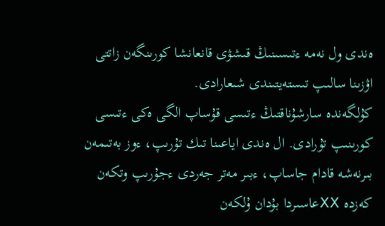ەندى ول نەمە ءتىسىنىڭ قىشۋى قانعانشا كورىنگەن زاتتى اۋزىنا سالىپ تىستەيتىندى شىعارادى.
كۇلگەندە سارشۇناقتىڭ ءتىسى قۇساپ الگى ەكى ءتىسى كورىنىپ تۇرادى. ال ەندى اياعىنا تىك تۇرىپ، ءوز بەتىمەن بىرنەشە قادام جاساپ، ءبىر مەتر جەردى ءجۇرىپ وتكەن كەزدە ⅩⅩعاسىردا بۇدان ۇلكەن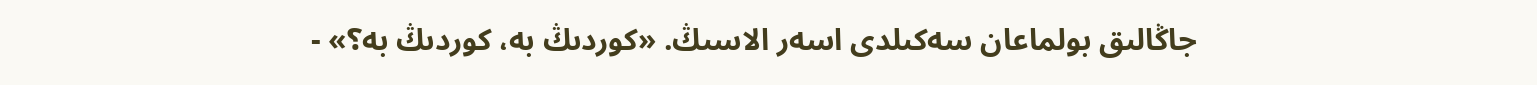جاڭالىق بولماعان سەكىلدى اسەر الاسىڭ. «كوردىڭ بە، كوردىڭ بە؟» -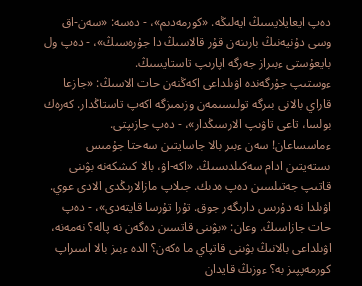دەپ ايعايلايسىڭ ايەلىڭە. «كورمەدىم»، - دەسە: «سەن-اق وسى دۇنيەنىڭ بارىنەن قۇر قالاسىڭ دا جۇرەسىڭ»، - دەپ ول بايعۇستى ءبىراز جەرگە اپارىپ تاستايسىڭ.
ءوستىپ جۇرگەندە اۋىلداعى اكەڭنەن حات الاسىڭ: «جازعا قاراي بالانى بىرگە تولىسىمەن وزىمىزگە اكەپ تاستاڭدار. كەرەك بولسا، تاعى تاۋىپ الارسىڭدار»، - دەپ جازىپتى.
ءماسساعان! سەن ءبىر بالا جاسايتىن سەحتا جۇمىس ىستەيتىن ادام سەكىلدىسىڭ. «اكە-اۋ، بالا كىشكەنە بۋىنى قاتىپ جەتىلسىن دەپ ەدىك. جىلاپ مازالارىڭدى الادى عوي. اۋىلدا نە دۇرىس دارىگەر جوق. تۇرا تۇرسا قايتەدى»، - دەپ حات جازاسىڭ. وعان: «بۋىنى قاتسىن دەگەن نە پالە؟ نەمەنە، اۋىلداعى بالانىڭ بۋىنى قاتپاي ما ەكەن؟ الدە ءبىز بالا اسىراپ كورمەپپىز بە؟ ءوزىڭ قايدان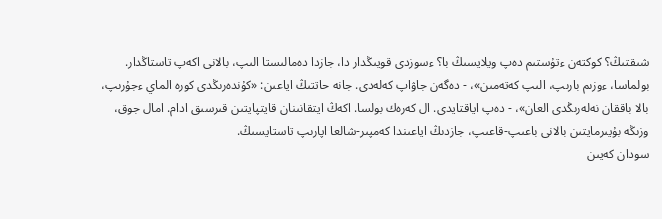شىقتىڭ؟ كوكتەن ءتۇستىم دەپ ويلايسىڭ با؟ ءسوزدى قويىڭدار دا، جازدا دەمالىستا الىپ، بالانى اكەپ تاستاڭدار. بولماسا، ءوزىم بارىپ، الىپ كەتەمىن»، - دەگەن جاۋاپ كەلەدى. جانە حاتتىڭ اياعىن: «كۇندەرىڭدى كورە الماي ءجۇرىپ، بالا باققان نەلەرىڭدى العان»، - دەپ اياقتايدى. ال كەرەك بولسا. اكەڭ ايتقانىنان قايتپايتىن قىرسىق ادام. امال جوق، وزىڭە بۇيىرمايتىن بالانى باعىپ-قاعىپ، جازدىڭ اياعىندا كەمپىر-شالعا اپارىپ تاستايسىڭ.
سودان كەيىن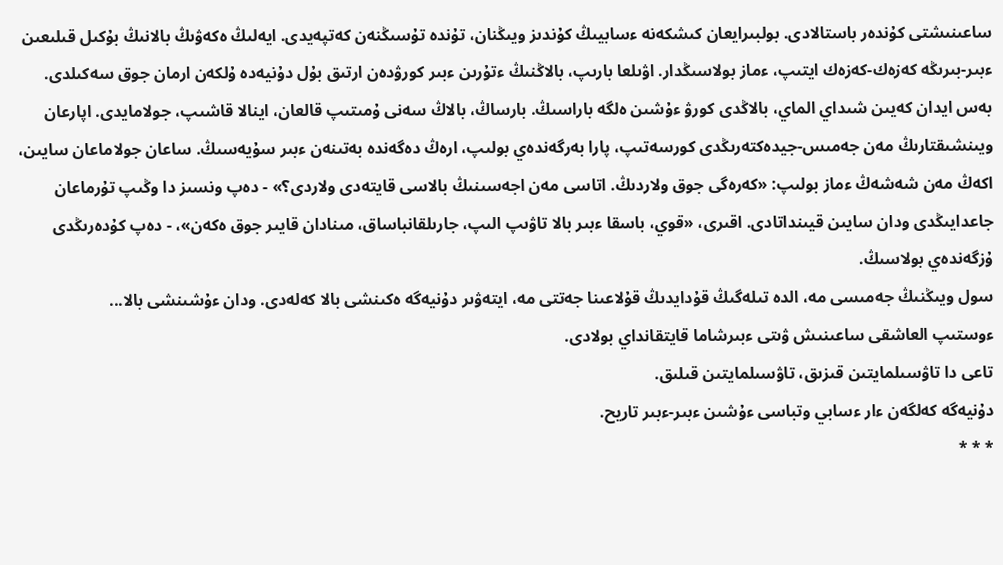ساعىنىشتى كۇندەر باستالادى. بولبىرايعان كىشكەنە ءسابيىڭ كۇندىز ويىڭنان، تۇندە تۇسىڭنەن كەتپەيدى. ايەلىڭ ەكەۋىڭ بالانىڭ بۇكىل قىلىعىن ءبىر-بىرىڭە كەزەك-كەزەك ايتىپ، ءماز بولاسىڭدار. اۋىلعا بارىپ، بالاڭنىڭ ءتۇرىن ءبىر كورۋدەن ارتىق بۇل دۇنيەدە ۇلكەن ارمان جوق سەكىلدى.
بەس ايدان كەيىن شىداي الماي، بالاڭدى كورۋ ءۇشىن ەلگە باراسىڭ. بارساڭ، بالاڭ سەنى ۇمىتىپ قالعان، اينالا قاشىپ، جولامايدى. اپارعان ويىنشىقتارىڭ مەن جەمىس-جيدەكتەرىڭدى كورسەتىپ، پارا بەرگەندەي بولىپ، ارەڭ دەگەندە بەتىنەن ءبىر سۇيەسىڭ. ساعان جولاماعان سايىن، اكەڭ مەن شەشەڭ ءماز بولىپ: «كەرەگى جوق ولاردىڭ. اتاسى مەن اجەسىنىڭ بالاسى قايتەدى ولاردى؟» - دەپ ونسىز دا وڭىپ تۇرماعان جاعدايىڭدى ودان سايىن قيىنداتادى. اقىرى، «قوي، باسقا ءبىر بالا تاۋىپ الىپ، جارىلقانباساق، مىنادان قايىر جوق ەكەن»، - دەپ كۇدەرىڭدى ۇزگەندەي بولاسىڭ.
سول ويىڭنىڭ جەمىسى مە، الدە تىلەگىڭ قۇدايدىڭ قۇلاعىنا جەتتى مە، ايتەۋىر دۇنيەگە ەكىنشى بالا كەلەدى. ودان ءۇشىنشى بالا...
ءوستىپ العاشقى ساعىنىش ۋىتى ءبىرشاما قايتقانداي بولادى.
تاعى دا تاۋسىلمايتىن قىزىق، تاۋسىلمايتىن قىلىق.
دۇنيەگە كەلگەن ءار ءسابي وتباسى ءۇشىن ءبىر-ءبىر تاريح.
* * *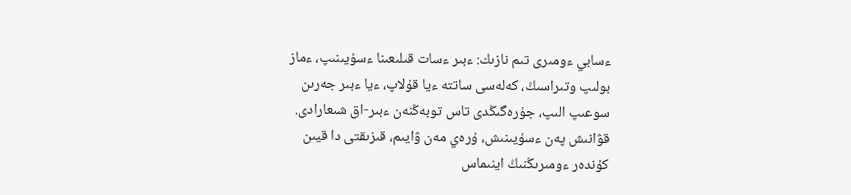ءسابي ءومىرى تىم نازىك: ءبىر ءسات قىلىعىنا ءسۇيىنىپ، ءماز بولىپ وتىراسىڭ، كەلەسى ساتتە ءيا قۇلاپ، ءيا ءبىر جەرىن سوعىپ الىپ، جۇرەگىڭدى تاس توبەڭنەن ءبىر-اق شىعارادى. قۋانىش پەن ءسۇيىنىش، ۇرەي مەن ۋايىم، قىزىقتى دا قيىن كۇندەر ءومىرىڭنىڭ اينىماس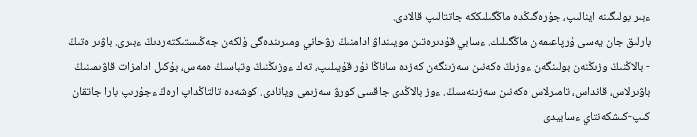ءبىر بولىگىنە اينالىپ، جۇرەگىڭدە ماڭگىلىككە جاتتالىپ قالادى.
بارلىق جان يەسى ۇرپاعىمەن ماڭگىلىك. ءسابي قۇدىرەتىن مويىنداۋ ادامنىڭ رۋحاني ومىرىندەگى ۇلكەن جەڭىستىكتەردىڭ ءبىرى. باۋىر ەتىڭ - بالاڭنىڭ وزىڭنەن بولىنگەن ءوزىڭ ەكەنىن سەزىنگەن كەزدە ساناڭا نۇر قۇيىلىپ، تەك ءوزىڭنىڭ وتباسىڭ ەمەس، بۇكىل ادامزات قاۋىمىنىڭ باۋىرلاس، قانداس، تامىرلاس ەكەنىن سەزىنەسىڭ. ءوز بالاڭدى جاقسى كورۋ سەزىمى ويانادى. كوشەدە تالتاڭداپ ارەڭ ءجۇرىپ بارا جاتقان كىپ-كىشكەنتاي ءسابيدى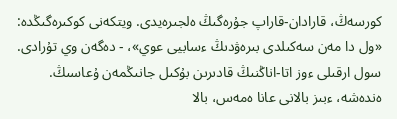كورسەڭ، قارادان-قاراپ جۇرەگىڭ ەلجىرەيدى. ويتكەنى كوكىرەگىڭدە: «ول دا مەن سەكىلدى بىرەۋدىڭ ءسابيى عوي»، - دەگەن وي تۇرادى. سول ارقىلى ءوز اتا-اناڭنىڭ قادىرىن بۇكىل جانىڭمەن ۇعاسىڭ.
ەندەشە، ءبىز بالانى عانا ەمەس، بالا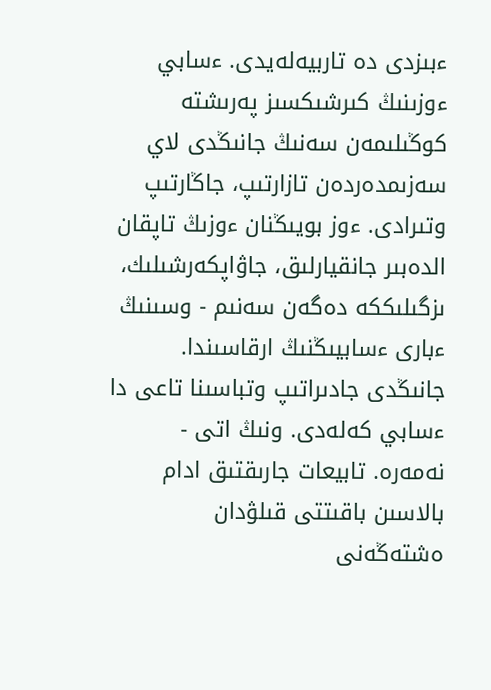ءبىزدى دە تاربيەلەيدى. ءسابي ءوزىنىڭ كىرشىكسىز پەرىشتە كوڭىلىمەن سەنىڭ جانىڭدى لاي سەزىمدەردەن تازارتىپ، جاڭارتىپ وتىرادى. ءوز بويىڭنان ءوزىڭ تاپقان الدەبىر جانقيارلىق، جاۋاپكەرشىلىك، ىزگىلىككە دەگەن سەنىم - وسىنىڭ ءبارى ءسابيىڭنىڭ ارقاسىندا.
جانىڭدى جادىراتىپ وتباسىنا تاعى دا ءسابي كەلەدى. ونىڭ اتى - نەمەرە. تابيعات جارىقتىق ادام بالاسىن باقىتتى قىلۋدان ەشتەڭەنى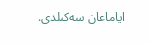اياماعان سەكىلدى.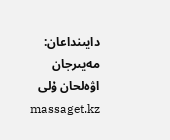دايىنداعان: مەيىرجان اۋەلحان ۇلى
massaget.kz